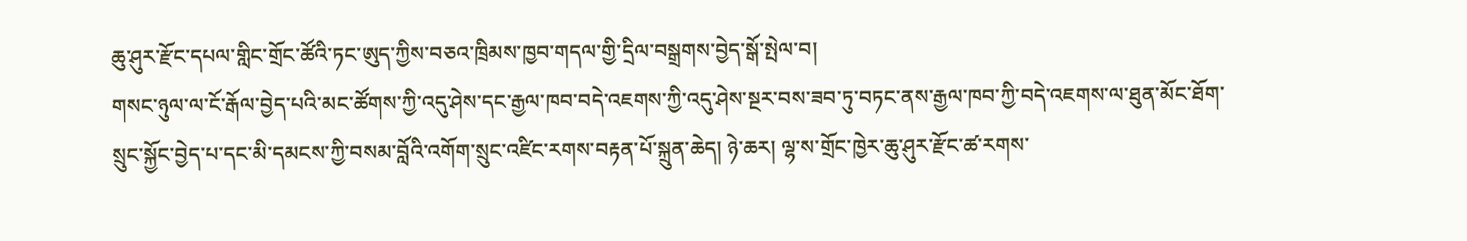ཆུ་ཤུར་རྫོང་དཔལ་གླིང་གྲོང་ཚོའི་ཏང་ཨུད་ཀྱིས་བཅའ་ཁྲིམས་ཁྱབ་གདལ་གྱི་དྲིལ་བསྒྲགས་བྱེད་སྒོ་སྤེལ་བ།
གསང་ཉུལ་ལ་ངོ་རྒོལ་བྱེད་པའི་མང་ཚོགས་ཀྱི་འདུ་ཤེས་དང་རྒྱལ་ཁབ་བདེ་འཇགས་ཀྱི་འདུ་ཤེས་སྔར་བས་ཟབ་ཏུ་བཏང་ནས་རྒྱལ་ཁབ་ཀྱི་བདེ་འཇགས་ལ་ཐུན་མོང་ཐོག་སྲུང་སྐྱོང་བྱེད་པ་དང་མི་དམངས་ཀྱི་བསམ་བློའི་འགོག་སྲུང་འཛིང་རགས་བརྟན་པོ་སྐྲུན་ཆེད། ཉེ་ཆར། ལྷ་ས་གྲོང་ཁྱེར་ཆུ་ཤུར་རྫོང་ཚ་རགས་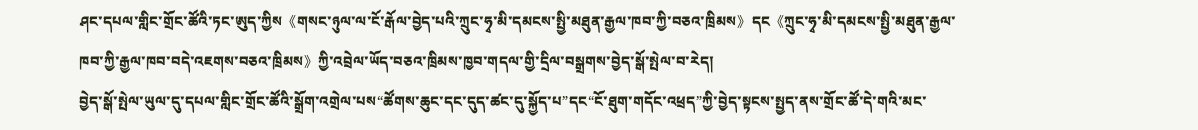ཤང་དཔལ་གླིང་གྲོང་ཚོའི་ཏང་ཨུད་ཀྱིས《གསང་ཉུལ་ལ་ངོ་རྒོལ་བྱེད་པའི་ཀྲུང་ཧྭ་མི་དམངས་སྤྱི་མཐུན་རྒྱལ་ཁབ་ཀྱི་བཅའ་ཁྲིམས》དང《ཀྲུང་ཧྭ་མི་དམངས་སྤྱི་མཐུན་རྒྱལ་ཁབ་ཀྱི་རྒྱལ་ཁབ་བདེ་འཇགས་བཅའ་ཁྲིམས》ཀྱི་འབྲེལ་ཡོད་བཅའ་ཁྲིམས་ཁྱབ་གདལ་གྱི་དྲིལ་བསྒྲགས་བྱེད་སྒོ་སྤེལ་བ་རེད།
བྱེད་སྒོ་སྤེལ་ཡུལ་དུ་དཔལ་གླིང་གྲོང་ཚོའི་སྒྲོག་འགྲེལ་པས“ཚོགས་ཆུང་དང་དུད་ཚང་དུ་སྐྱོད་པ”དང“ངོ་ཐུག་གདོང་འཕྲད”ཀྱི་བྱེད་སྟངས་སྤྱད་ནས་གྲོང་ཚོ་དེ་གའི་མང་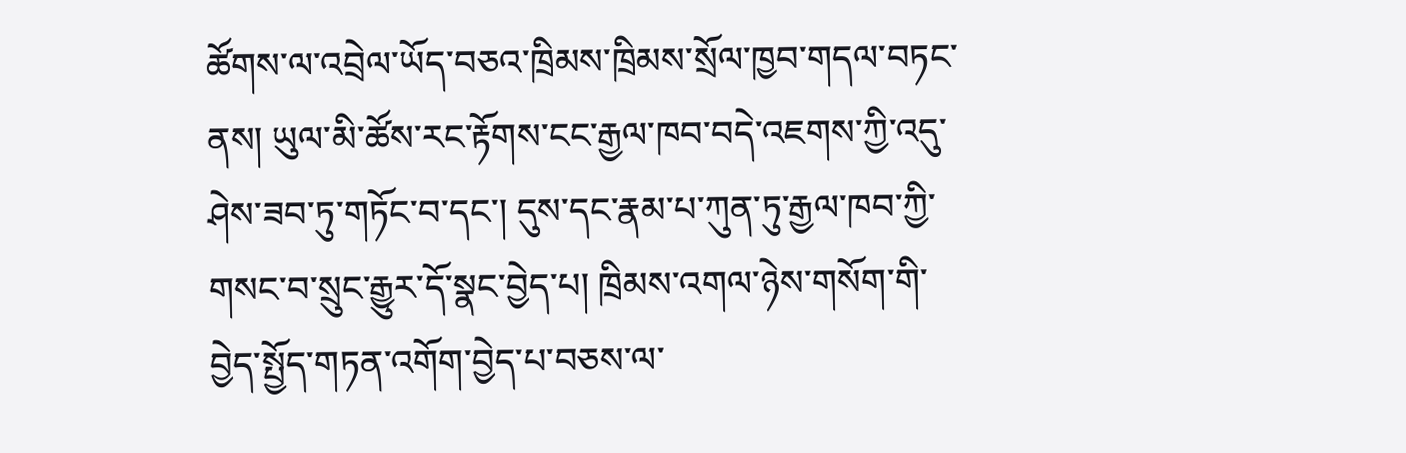ཚོགས་ལ་འབྲེལ་ཡོད་བཅའ་ཁྲིམས་ཁྲིམས་སྲོལ་ཁྱབ་གདལ་བཏང་ནས། ཡུལ་མི་ཚོས་རང་རྟོགས་ངང་རྒྱལ་ཁབ་བདེ་འཇགས་ཀྱི་འདུ་ཤེས་ཟབ་ཏུ་གཏོང་བ་དང་། དུས་དང་རྣམ་པ་ཀུན་ཏུ་རྒྱལ་ཁབ་ཀྱི་གསང་བ་སྲུང་རྒྱུར་དོ་སྣང་བྱེད་པ། ཁྲིམས་འགལ་ཉེས་གསོག་གི་བྱེད་སྤྱོད་གཏན་འགོག་བྱེད་པ་བཅས་ལ་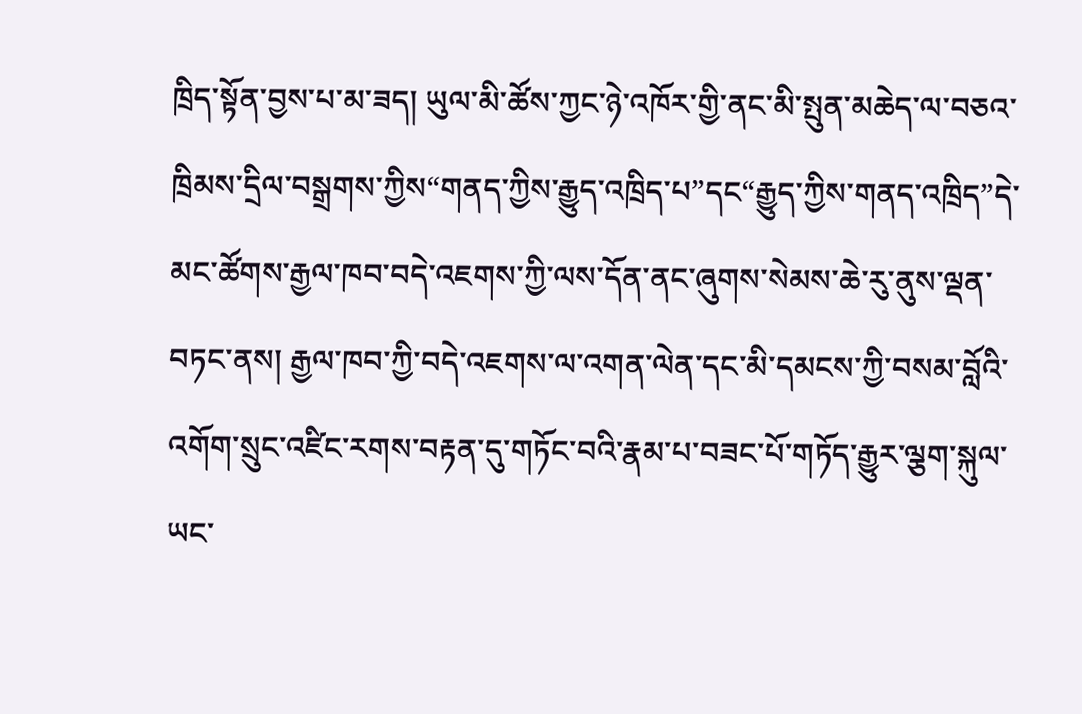ཁྲིད་སྟོན་བྱས་པ་མ་ཟད། ཡུལ་མི་ཚོས་ཀྱང་ཉེ་འཁོར་གྱི་ནང་མི་སྤུན་མཆེད་ལ་བཅའ་ཁྲིམས་དྲིལ་བསྒྲགས་ཀྱིས“གནད་ཀྱིས་རྒྱུད་འཁྲིད་པ”དང“རྒྱུད་ཀྱིས་གནད་འཁྲིད”དེ་མང་ཚོགས་རྒྱལ་ཁབ་བདེ་འཇགས་ཀྱི་ལས་དོན་ནང་ཞུགས་སེམས་ཆེ་རུ་ནུས་ལྡན་བཏང་ནས། རྒྱལ་ཁབ་ཀྱི་བདེ་འཇགས་ལ་འགན་ལེན་དང་མི་དམངས་ཀྱི་བསམ་བློའི་འགོག་སྲུང་འཛིང་རགས་བརྟན་དུ་གཏོང་བའི་རྣམ་པ་བཟང་པོ་གཏོད་རྒྱུར་ལྕག་སྐུལ་ཡང་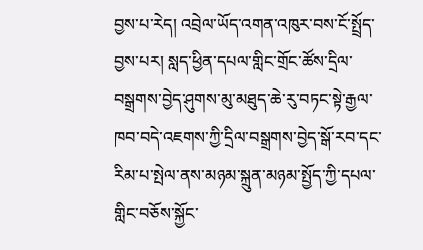བྱས་པ་རེད། འབྲེལ་ཡོད་འགན་འཁུར་བས་ངོ་སྤྲོད་བྱས་པར། སླད་ཕྱིན་དཔལ་གླིང་གྲོང་ཚོས་དྲིལ་བསྒྲགས་བྱེད་ཤུགས་མུ་མཐུད་ཆེ་རུ་བཏང་སྟེ་རྒྱལ་ཁབ་བདེ་འཇགས་ཀྱི་དྲིལ་བསྒྲགས་བྱེད་སྒོ་རབ་དང་རིམ་པ་སྤེལ་ནས་མཉམ་སྐྲུན་མཉམ་སྤྱོད་ཀྱི་དཔལ་གླིང་བཅོས་སྐྱོང་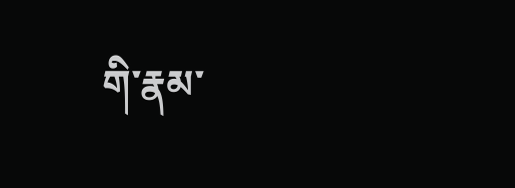གི་རྣམ་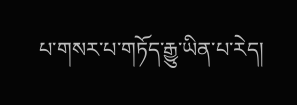པ་གསར་པ་གཏོད་རྒྱུ་ཡིན་པ་རེད།